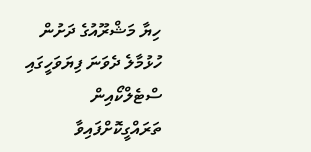ހިޔާ މަޝްރޫއުގެ ދަށުން ހުޅުމާލެ ދެވަނަ ފިޔަވަހީގައި ސްޓެލްކޯއިން ތަރައްގީކޮށްފައިވާ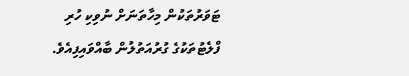ޓަވަރުތަކުން މިހާތަނަށް ނުވިކި ހުރި ފްލެޓުތަކުގެ ގުރުއަތުލުން ބާއްވައިފިއެވެ.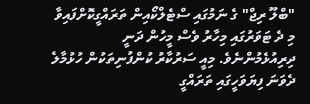"ބްލޫ ރިޖް" ގެ ނަމުގައި ސްޓެލްކޯއިން ތަރައްގީކޮށްފައިވާ މި ދެ ޓަވަރުގައި މިހާރު ވެސް މީހުން ދަނީ ދިރިއުޅެމުންނެވެ. މިއީ ސަރުކާރު ކުންފުނިތަކުން ހުޅުމާލެ ދެވަނަ ފިޔަވަހީގައި ތަރައްގީ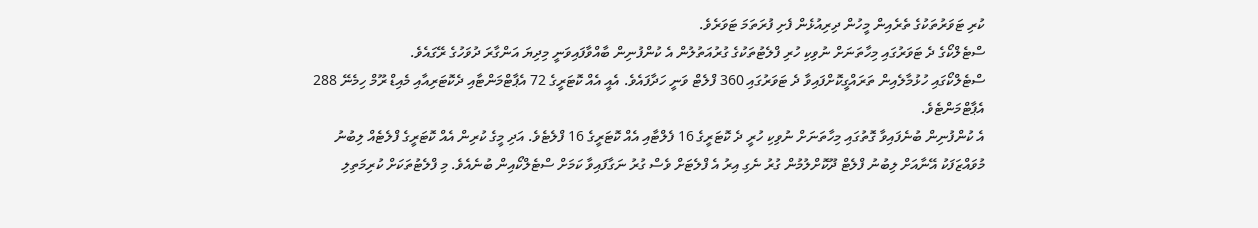ކުރި ޓަވަރުތަކުގެ ތެރެއިން މީހުން ދިރިއުޅެން ފެށި ފުރަތަމަ ޓަވަރެވެ.
ސްޓެލްކޯގެ ދެ ޓަވަރުގައި މިހާތަނަށް ނުވިކި ހުރި ފްލެޓުތަކުގެ ގުރުއަތުލުން އެ ކުންފުނިން ބާއްވާފައިވަނީ މިދިޔަ އަންގާރަ ދުވަހުގެ ރޭގައެވެ.
ސްޓެލްކޯގައި ހުޅުމާލެއިން ތަރައްގީކޮށްފައިވާ ދެ ޓަވަރުގައި 360 ފްލެޓް ވަނީ ހަދާފައެވެ. އެއީ އެއް ކޮޓަރީގެ 72 އެޕާޓްމަންޓާއި ދެކޮޓަރިއާއި މެއިޑް ރޫމް ހިމެނޭ 288 އެޕާޓްމަންޓެވެ.
އެ ކުންފުނިން ބުނެފައިވާ ގޮތުގައި މިހާތަނަށް ނުވިކި ހުރީ ދެ ކޮޓަރީގެ 16 ފެލްޓާއި އެއް ކޮޓަރީގެ 16 ފްލެޓެވެ. އަދި މީގެ ކުރިން އެއް ކޮޓަރީގެ ފްލެޓެއް ލިބުނު މުވައްޒަފަކު އޭނާއަށް ލިބުނު ފްލެޓް ދޫކޮށްލުމުން ގުރު ނެގި އިރު އެ ފްލެޓަށް ވެސް ގުރު ނަގާފައިވާ ކަމަށް ސްޓެލްކޯއިން ބުނެއެވެ. މި ފްލެޓުތަކަށް ކުރިމަތިލި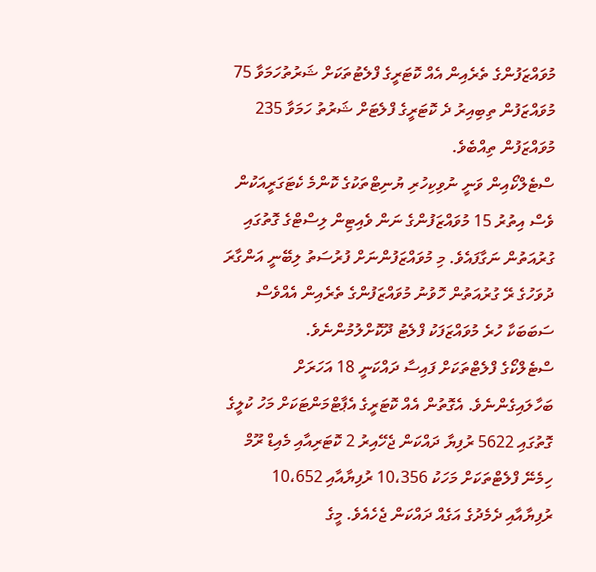މުވައްޒަފުންގެ ތެރެއިން އެއް ކޮޓަރީގެ ފްލެޓުތަކަށް ޝަރުތުހަމަވާ 75 މުވައްޒަފުން ތިބިއިރު ދެ ކޮޓަރީގެ ފްލެޓަށް ޝަރުތު ހަމަވާ 235 މުވައްޒަފުން ތިއްބެވެ.
ސްޓެލްކޯއިން ވަނީ ނުވިކިހުރި ޔުނިޓްތަކުގެ ކޮންމެ ކެޓަގަރީއަކުން ވެސް އިތުރު 15 މުވައްޒަފުންގެ ނަން ވެއިޓިން ލިސްޓްގެ ގޮތުގައި ގުރުއަތުން ނަގާފައެވެ. މި މުވައްޒަފުންނަށް ފުރުސަތު ލިބޭނީ އަންގާރަ ދުވަހުގެ ރޭ ގުރުއަތުން ހޮވުނު މުވައްޒަފުންގެ ތެރެއިން އެއްވެސް ސަބަބަކާ ހުރެ މުވައްޒަފަކު ފްލެޓު ދޫކޮށްލުމުންނެވެ.
ސްޓެލްކޯގެ ފްލެޓްތަކަށް ފައިސާ ދައްކަނީ 18 އަހަރަށް ބަހާލައިގެންނެވެ. އެގޮތުން އެއް ކޮޓަރީގެ އެޕާޓްމަންޓަކަށް މަހު ކުލީގެ ގޮތުގައި 5622 ރުފިޔާ ދައްކަން ޖެހޭއިރު 2 ކޮޓަރިއާއި މެއިޑް ރޫމް ހިމެނޭ ފްލެޓްތަކަށް މަހަކު 10،356 ރުފިޔާއާއި 10،652 ރުފިޔާއާއި ދެމެދުގެ އަގެއް ދައްކަން ޖެހެއެވެ. މީގެ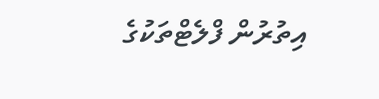އިތުރުން ފްލެޓްތަކުގެ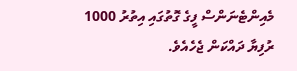މެއިންޓެނަންސް ފީގެ ގޮތުގައި އިތުރު 1000 ރުފިޔާ ދައްކަން ޖެހެއެވެ.